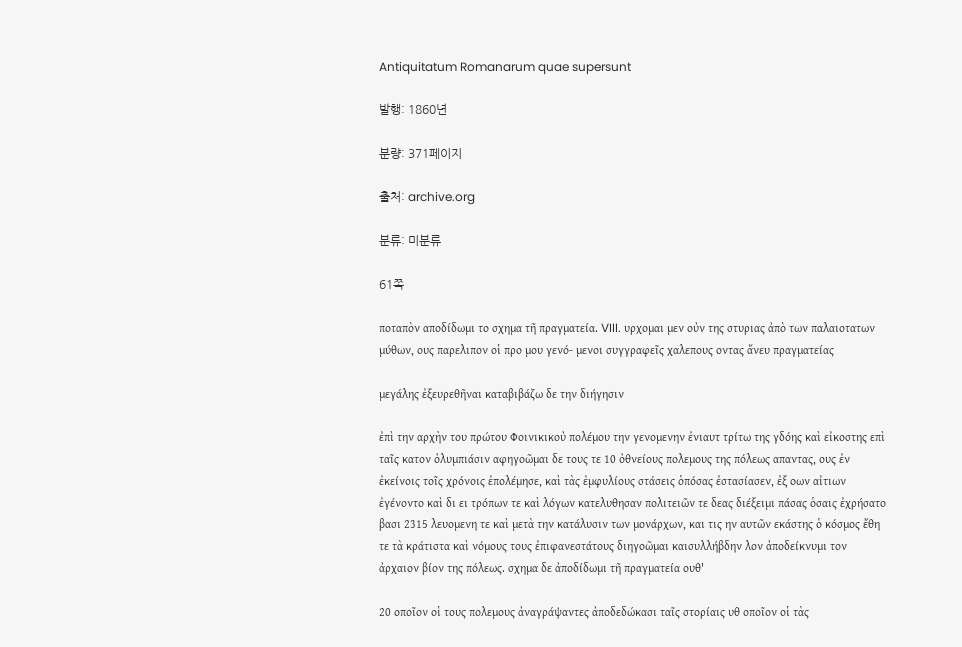Antiquitatum Romanarum quae supersunt

발행: 1860년

분량: 371페이지

출처: archive.org

분류: 미분류

61쪽

ποταπὸν αποδίδωμι το σχημα τῆ πραγματεία. VIII. υρχομαι μεν οὐν της στυριας ἀπὸ των παλαιοτατων μύθων, ους παρελιπον οἱ προ μου γενό- μενοι συγγραφεῖς χαλεπους οντας ἄνευ πραγματείας

μεγάλης ἐξευρεθῆναι καταβιβάζω δε την διήγησιν

ἐπὶ την αρχὴν του πρώτου Φοινικικοὐ πολέμου την γενομενην ἐνιαυτ τρίτω της γδόης καὶ εἰκοστης επὶ ταῖς κατον ὀλυμπιάσιν αφηγοῶμαι δε τους τε 10 ὀθνείους πολεμους της πόλεως απαντας, ους ἐν ἐκείνοις τοῖς χρόνοις ἐπολέμησε, καὶ τὰς ἐμφυλίους στάσεις ὁπόσας ἐστασίασεν, ἐξ oων αἰτιων ἐγένοντο καὶ δι ει τρόπων τε καὶ λόγων κατελυθησαν πολιτειῶν τε δεας διέξειμι πάσας ὁσαις ἐχρήσατο βασι 2315 λευομενη τε καὶ μετὰ την κατάλυσιν των μονάρχων, και τις ην αυτῶν εκάστης ὁ κόσμος ἔθη τε τὰ κράτιστα καὶ νόμους τους ἐπιφανεστάτους διηγοῶμαι καισυλλήβδην λον ἀποδείκνυμι τον ἀρχαιον βίον της πόλεως. σχημα δε ἀποδίδωμι τῆ πραγματεία ουθ'

20 οποῖον οἱ τους πολεμους ἀναγράψαντες ἀποδεδώκασι ταῖς στορίαις υθ οποῖον οἱ τὰς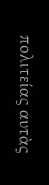πολιτείας αυτὰς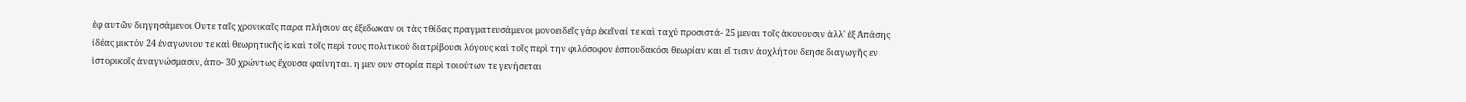ἐφ αυτῶν διηγησάμενοι Ουτε ταῖς χρονικαῖς παρα πλήσιον ας ἐξεδωκαν οι τὰς τθίδας πραγματευσάμενοι μονοειδεῖς γὰρ ἐκεῖναί τε καὶ ταχύ προσιστά- 25 μεναι τοῖς ἀκουουσιν ἀλλ' ἐξ Ἀπάσης ἰδέας μικτὸν 24 ἐναγωνιου τε καὶ θεωρητικῆς is καὶ τοῖς περὶ τους πολιτικοὐ διατρίβουσι λόγους καὶ τοῖς περὶ την φιλόσοφον ἐσπουδακόσι θεωρίαν και εἴ τισιν ἀοχλήτου δεησε διαγωγῆς εν ἱστορικοῖς ἀναγνώσμασιν, ἀπο- 30 χρώντως ἔχουσα φαίνηται. η μεν ουν στορία περὶ τοιούτων τε γενήσεται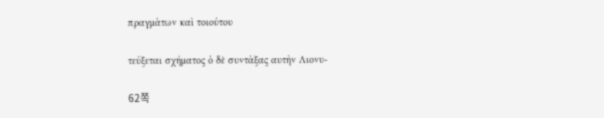πραγμάτων καὶ τοιούτου

τεύξεται σχήματος ὁ δὲ συντάξας αυτὴν Λιονυ-

62쪽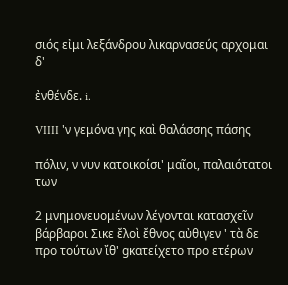σιός εἰμι λεξάνδρου λικαρνασεύς αρχομαι δ'

ἐνθένδε. i.

VIIII 'ν γεμόνα γης καὶ θαλάσσης πάσης

πόλιν, ν νυν κατοικοίσι' μαῖοι, παλαιότατοι των

2 μνημονευομένων λέγονται κατασχεῖν βάρβαροι Σικε ἔλοὶ ἔθνος αὐθιγεν ' τὰ δε προ τούτων ἴθ' gκατείχετο προ ετέρων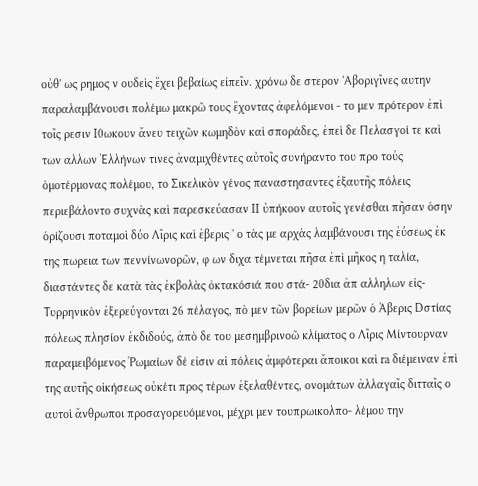οὐθ' ως ρημος ν ουδεὶς ἔχει βεβαίως εἰπεῖν. χρόνω δε στερον 'Aβοριγῖνες αυτην παραλαμβάνουσι πολέμω μακρῶ τους ἔχοντας ἀφελόμενοι - το μεν πρότερον ἐπὶ τοῖς ρεσιν I0ωκουν ἄνευ τειχῶν κωμηδὸν καὶ σποράδες, ἐπεὶ δε Πελασγοί τε καὶ των αλλων Ἐλλήνων τινες ἀναμιχθέντες αὐτοῖς συνήραντο του προ τοὐς ὁμοτέρμονας πολέμου, το Σικελικὸν γένος παναστησαντες ἐξαυτῆς πόλεις περιεβάλοντο συχνὰς καὶ παρεσκεύασαν II ὐπήκοον αυτοῖς γενέσθαι πῆσαν ὁσην ὁρίζουσι ποταμοὶ δύο Λῖρις καὶ ἐβερις ' ο τὰς με αρχὰς λαμβάνουσι της ἐύσεως ἐκ της πωρεια των πεννίνωνορῶν, φ ων διχα τέμνεται πῆσα ἐπὶ μῆκος η ταλία, διαστάντες δε κατὰ τὰς ἐκβολὰς ὀκτακόσιά που στά- 20δια ἀπ αλληλων εἰς- Τυρρηνικὸν ἐξερεύγονται 26 πέλαγος, πὸ μεν τῶν βορείων μερῶν ὁ Ἀβερις Dστίας πόλεως πλησίον ἐκδιδούς, ἀπὸ δε του μεσημβρινοῶ κλίματος ο Λῖρις Μίντουρναν παραμειβόμενος Ῥωμαίων δέ εἰσιν αἱ πόλεις ἀμφότεραι ἄποικοι καὶ ra διέμειναν ἐπὶ της αυτῆς οἰκήσεως οὐκέτι προς τέρων ἐξελαθέντες, ονομάτων ἀλλαγαῖς διτταῖς ο αυτοὶ ἄνθρωποι προσαγορευόμενοι, μέχρι μεν τουπρωικολπο- λέμου την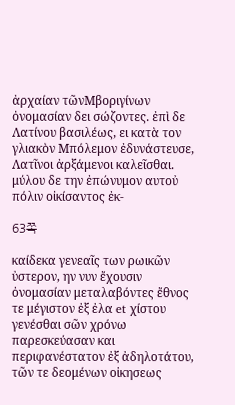ἀρχαίαν τῶνMβοριγίνων ὀνομασίαν δει σώζοντες. ἐπὶ δε Λατίνου βασιλέως, ει κατὰ τον γλιακὸν Mπόλεμον ἐδυνάστευσε, Λατῖνοι ἀρξάμενοι καλεῖσθαι. μύλου δε την ἐπώνυμον αυτοὐ πόλιν οἰκίσαντος ἐκ-

63쪽

καίδεκα γενεαῖς των ρωικῶν ὐστερον, ην νυν ἔχουσιν ὀνομασίαν μεταλαβόντες ἔθνος τε μέγιστον ἐξ ἐλα et χίστου γενέσθαι σῶν χρόνω παρεσκεύασαν και περιφανέστατον ἐξ ἀδηλοτάτου, τῶν τε δεομένων οἰκησεως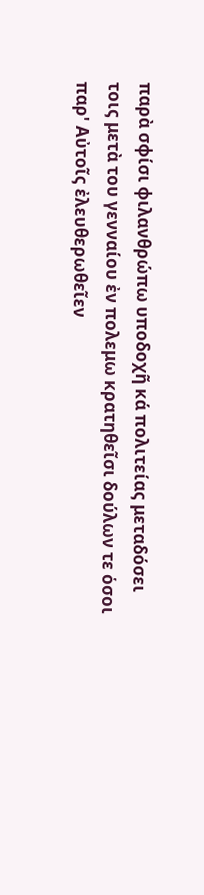παρὰ σφίσι φιλανθρώπω υποδοχῆ κά πολιτείας μεταδόσει τοις μετὰ του γενναίου ἐν πολεμω κρατηθεῖσι δούλων τε ὁσοι παρ' Αὐτοῖς ἐλευθερωθεῖεν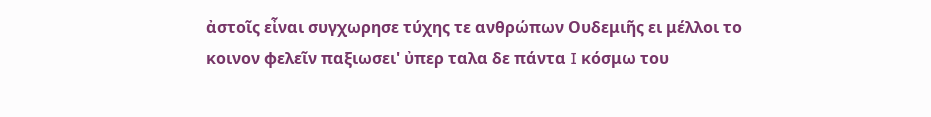ἀστοῖς εἶναι συγχωρησε τύχης τε ανθρώπων Ουδεμιῆς ει μέλλοι το κοινον φελεῖν παξιωσει' ὐπερ ταλα δε πάντα I κόσμω του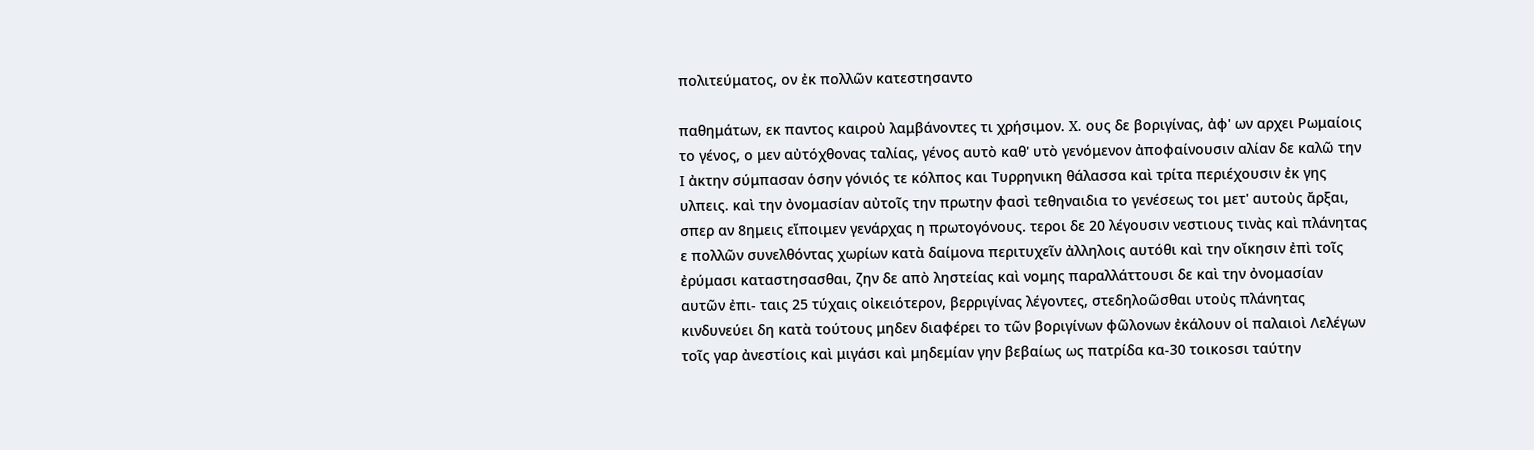πολιτεύματος, ον ἐκ πολλῶν κατεστησαντο

παθημάτων, εκ παντος καιροὐ λαμβάνοντες τι χρήσιμον. X. ους δε βοριγίνας, ἀφ' ων αρχει Ρωμαίοις το γένος, ο μεν αὐτόχθονας ταλίας, γένος αυτὸ καθ' υτὸ γενόμενον ἀποφαίνουσιν αλίαν δε καλῶ την I ἀκτην σύμπασαν ὁσην γόνιός τε κόλπος και Τυρρηνικη θάλασσα καὶ τρίτα περιέχουσιν ἐκ γης υλπεις. καὶ την ὀνομασίαν αὐτοῖς την πρωτην φασὶ τεθηναιδια το γενέσεως τοι μετ' αυτοὐς ἄρξαι, σπερ αν 8ημεις εἴποιμεν γενάρχας η πρωτογόνους. τεροι δε 20 λέγουσιν νεστιους τινὰς καὶ πλάνητας ε πολλῶν συνελθόντας χωρίων κατὰ δαίμονα περιτυχεῖν ἀλληλοις αυτόθι καὶ την οἴκησιν ἐπὶ τοῖς ἐρύμασι καταστησασθαι, ζην δε απὸ ληστείας καὶ νομης παραλλάττουσι δε καὶ την ὀνομασίαν αυτῶν ἐπι- ταις 25 τύχαις οἰκειότερον, βερριγίνας λέγοντες, στεδηλοῶσθαι υτοὐς πλάνητας κινδυνεύει δη κατὰ τούτους μηδεν διαφέρει το τῶν βοριγίνων φῶλονων ἐκάλουν οἱ παλαιοὶ Λελέγων τοῖς γαρ ἀνεστίοις καὶ μιγάσι καὶ μηδεμίαν γην βεβαίως ως πατρίδα κα-30 τοικοsσι ταύτην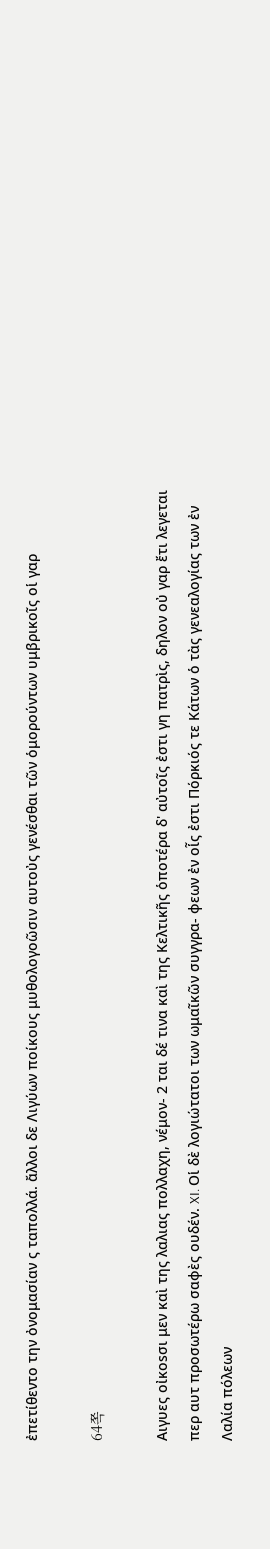ἐπετίθεντο την ὀνομασίαν ς ταπολλά. ἄλλοι δε Λιγύων ποίκους μυθολογοῶσιν αυτοὐς γενέσθαι τῶν ὁμορούντων υμβρικοῖς οἱ γαρ

64쪽

Aιγυες οἰκοsσι μεν καὶ της λαλιας πολλαχη, νέμον- 2 ται δέ τινα καὶ της Κελτικῆς ὁποτέρα δ' αὐτοῖς ἐστι γη πατρὶς, δηλον οὐ γαρ ἔτι λεγεται περ αυτ προσωτέρω σαφὲς ουδέν. XI. Οἱ δὲ λογιώτατοι των ωμαῖκῶν συγγρα- φεων ἐν οἷς ἐστι Πόρκιός τε Κάτων ὁ τὰς γενεαλογίας των ἐν Λαλία πόλεων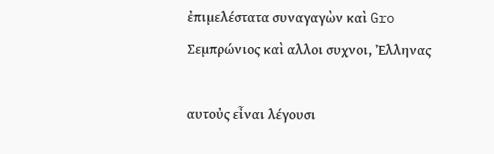ἐπιμελέστατα συναγαγὼν καὶ Gro Σεμπρώνιος καὶ αλλοι συχνοι, Ἐλληνας

αυτοὐς εἶναι λέγουσι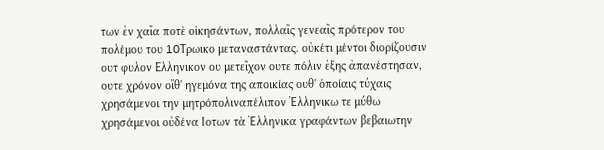των ἐν χαῖα ποτὲ οἰκησάντων, πολλαῖς γενεαῖς πρότερον του πολέμου του 10Tρωικο μεταναστάντας. οὐκέτι μέντοι διορίζουσιν ουτ φυλον Ελληνικον ου μετεῖχον ουτε πόλιν ἐξης ἀπανέστησαν, ουτε χρόνον οἴθ' ηγεμόνα της αποικίας ουθ' ὁποίαις τύχαις χρησάμενοι την μητρόπολιναπέλιπον Ἐλληνικω τε μύθω χρησάμενοι οὐδένα Ιοτων τὰ Ἐλληνικα γραφάντων βεβαιωτην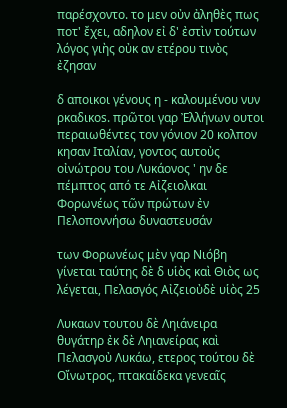παρέσχοντο. το μεν οὐν ἀληθὲς πως ποτ' ἔχει, αδηλον εἰ δ' ἐστὶν τούτων λόγος γιὴς οὐκ αν ετέρου τινὸς ἐζησαν

δ αποικοι γένους η - καλουμένου νυν ρκαδικοs. πρῶτοι γαρ Ἐλλήνων ουτοι περαιωθέντες τον γόνιον 20 κολπον κησαν Ιταλίαν, γοντος αυτοὐς οἰνώτρου του Λυκάονος ' ην δε πέμπτος από τε Αἰζειολκαι Φορωνέως τῶν πρώτων ἐν Πελοποννήσω δυναστευσάν

των Φορωνέως μὲν γαρ Νιόβη γίνεται ταύτης δὲ δ υἱὸς καὶ Θιὸς ως λέγεται, Πελασγός Αἰζειοὐδὲ υἱὸς 25

Λυκαων τουτου δὲ Ληιάνειρα θυγάτηρ ἐκ δὲ Ληιανείρας καὶ Πελασγοὐ Λυκάω, ετερος τούτου δὲ Οἴνωτρος, πτακαίδεκα γενεαῖς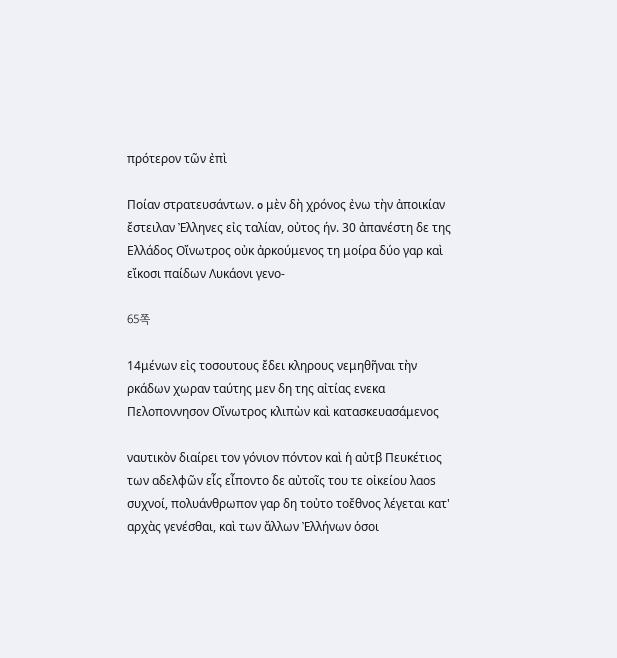πρότερον τῶν ἐπὶ

Ποίαν στρατευσάντων. o μὲν δὴ χρόνος ἐνω τὴν ἀποικίαν ἔστειλαν Ἐλληνες εἰς ταλίαν, οὐτος ήν. 30 ἀπανέστη δε της Ελλάδος Οἴνωτρος οὐκ ἀρκούμενος τη μοίρα δύο γαρ καὶ εἴκοσι παίδων Λυκάονι γενο-

65쪽

14μένων εἰς τοσουτους ἔδει κληρους νεμηθῆναι τὴν ρκάδων χωραν ταύτης μεν δη της αἰτίας ενεκα Πελοποννησον Οἴνωτρος κλιπὼν καὶ κατασκευασάμενος

ναυτικὸν διαίρει τον γόνιον πόντον καὶ ἡ αὐτβ Πευκέτιος των αδελφῶν εἷς εἶποντο δε αὐτοῖς του τε οἰκείου λαos συχνοί, πολυάνθρωπον γαρ δη τοὐτο τοἔθνος λέγεται κατ' αρχὰς γενέσθαι, καὶ των ἄλλων Ἐλλήνων ὁσοι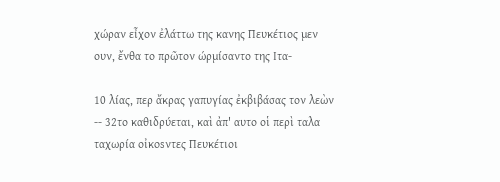χώραν εἶχον ἐλάττω της κανης Πευκέτιος μεν ουν, ἔνθα το πρῶτον ώρμίσαντο της Ιτα-

10 λίας, περ ἄκρας γαπυγίας ἐκβιβάσας τον λεὼν -- 32το καθιδρύεται, καὶ ἀπ' αυτο οἱ περὶ ταλα ταχωρία οἰκosντες Πευκέτιοι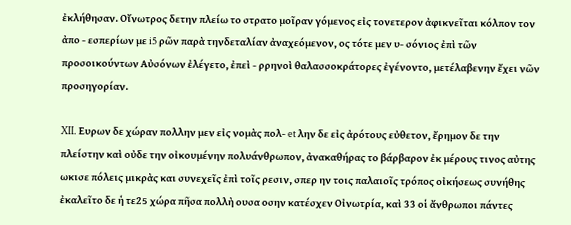ἐκλήθησαν. Οἴνωτρος δετην πλείω το στρατο μοῖραν γόμενος εἰς τονετερον ἀφικνεῖται κόλπον τον ἀπο - εσπερίων με i5 ρῶν παρὰ τηνδεταλίαν ἀναχεόμενον, ος τότε μεν υ- σόνιος ἐπὶ τῶν προσοικούντων Αὐσόνων ἐλέγετο, ἐπεὶ - ρρηνοὶ θαλασσοκράτορες ἐγένοντο, μετέλαβενην ἔχει νῶν προσηγορίαν.

XII. Eυρων δε χώραν πολλην μεν εἰς νομὰς πολ- et λην δε εἰς ἀρότους εὐθετον, ἔρημον δε την πλείστην καὶ οὐδε την οἰκουμένην πολυάνθρωπον, ἀνακαθήρας το βάρβαρον ἐκ μέρους τινος αὐτης ωκισε πόλεις μικρὰς και συνεχεῖς ἐπὶ τοῖς ρεσιν, σπερ ην τοις παλαιοῖς τρόπος οἰκήσεως συνήθης ἐκαλεῖτο δε ἡ τε25 χώρα πῆσα πολλὴ ουσα οσην κατέσχεν Οἰνωτρία, καὶ 33 οἱ ἄνθρωποι πάντες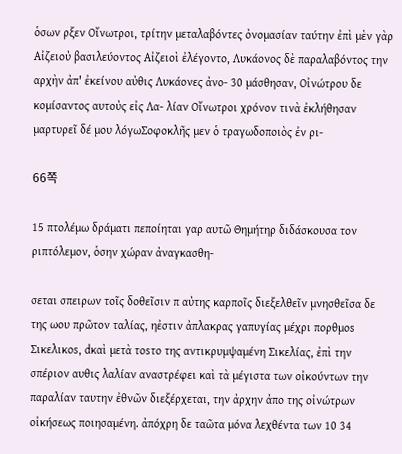ὁσων ρξεν Οἴνωτροι, τρίτην μεταλαβόντες ὀνομασίαν ταύτην ἐπὶ μὲν γὰρ Αἰζειοὐ βασιλεύοντος Αἰζειοὶ ἐλέγοντο, Λυκάονος δὲ παραλαβόντος την αρχὴν ἀπ' ἐκείνου αὐθις Λυκάονες ἀνο- 30 μάσθησαν, Οἰνώτρου δε κομίσαντος αυτοὐς εἰς Λα- λίαν Οἴνωτροι χρόνον τινὰ ἐκλήθησαν μαρτυρεῖ δέ μου λόγωΣοφοκλῆς μεν ὁ τραγωδοποιὸς ἐν ρι-

66쪽

15 πτολέμω δράματι πεποίηται γαρ αυτῶ Θημήτηρ διδάσκουσα τον ριπτόλεμον, ὁσην χώραν ἀναγκασθη-

σεται σπειρων τοῖς δοθεῖσιν π αὐτης καρποῖς διεξελθεῖν μνησθεῖσα δε της ωου πρῶτον ταλίας, ηἐστιν ἀπλακρας γαπυγίας μέχρι πορθμοs Σικελικos, dκαὶ μετὰ τοsτο της αντικρυμψαμένη Σικελίας, ἐπὶ την σπέριον αυθις λαλίαν αναστρέφει καὶ τὰ μέγιστα των οἰκούντων την παραλίαν ταυτην ἐθνῶν διεξέρχεται, την ἀρχην ἀπο της οἰνώτρων οἰκήσεως ποιησαμένη. ἀπόχρη δε ταῶτα μόνα λεχθέντα των 10 34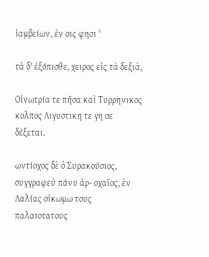ἰαμβείων, ἐν οις φησι '

τὰ δ' ἐξόπισθε, χειρος εἰς τὰ δεξιὰ,

Οἰνωτρία τε πῆσα καὶ Τυρρηνικος κολπος Λιγυστικη τε γη σε δέξεται.

ωντίοχος δὲ ὁ Συρακούσιος, συγγραφεὐ πάνυ ἀρ- οχαῖος, ἐν Λαλίας οἰκωμω τους παλαιοτατους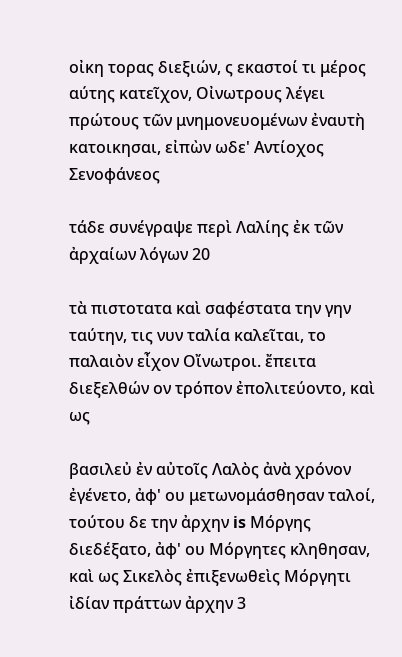οἰκη τορας διεξιών, ς εκαστοί τι μέρος αύτης κατεῖχον, Οἰνωτρους λέγει πρώτους τῶν μνημονευομένων ἐναυτὴ κατοικησαι, εἰπὼν ωδε' Αντίοχος Σενοφάνεος

τάδε συνέγραψε περὶ Λαλίης ἐκ τῶν ἀρχαίων λόγων 20

τὰ πιστοτατα καὶ σαφέστατα την γην ταύτην, τις νυν ταλία καλεῖται, το παλαιὸν εἶχον Οἴνωτροι. ἔπειτα διεξελθών ον τρόπον ἐπολιτεύοντο, καὶ ως

βασιλεὐ ἐν αὐτοῖς Λαλὸς ἀνὰ χρόνον ἐγένετο, ἀφ' ου μετωνομάσθησαν ταλοί, τούτου δε την ἀρχην is Μόργης διεδέξατο, ἀφ' ου Μόργητες κληθησαν, καὶ ως Σικελὸς ἐπιξενωθεὶς Μόργητι ἰδίαν πράττων ἀρχην 3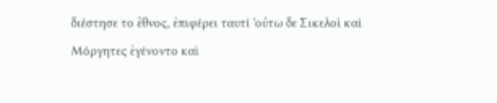διέστησε το ἔθνος, ἐπιφέρει ταυτί 'ούτω δε Σικελοὶ καὶ Μόργητες ἐγένοντο καὶ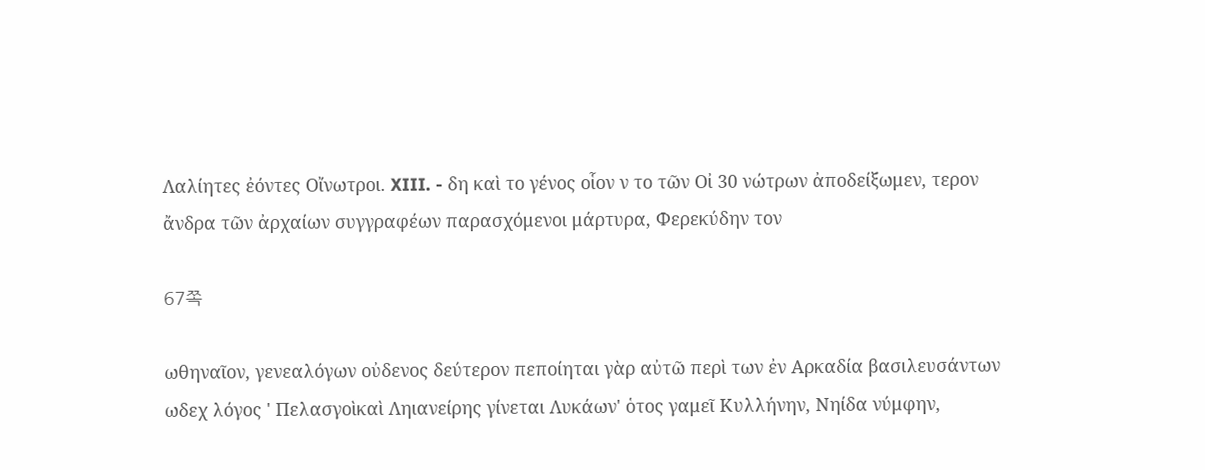Λαλίητες ἐόντες Οἴνωτροι. XIII. - δη καὶ το γένος οἷον ν το τῶν Οἰ 30 νώτρων ἀποδείξωμεν, τερον ἄνδρα τῶν ἀρχαίων συγγραφέων παρασχόμενοι μάρτυρα, Φερεκύδην τον

67쪽

ωθηναῖον, γενεαλόγων οὐδενος δεύτερον πεποίηται γὰρ αὐτῶ περὶ των ἐν Αρκαδία βασιλευσάντων ωδεχ λόγος ' Πελασγοὶκαὶ Ληιανείρης γίνεται Λυκάων' ὁτος γαμεῖ Κυλλήνην, Νηίδα νύμφην,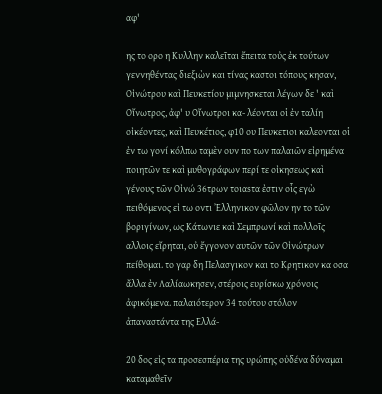αφ'

ης το ορο η Κυλλην καλεῖται ἔπειτα τοὐς ἐκ τούτων γεννηθέντας διεξιὼν και τίνας καστοι τόπους κησαν, Οἰνώτρου καὶ Πευκετίου μιμνησκεται λέγων δε ' καὶ Οἴνωτρος, ἀφ' υ Οἴνωτροι κα- λέονται οἱ ἐν ταλίη οἰκέοντες, καὶ Πευκέτιος, φ10 ου Πευκετιοι καλεονται οἱ ἐν τω γονί κόλπω ταμὲν ουν πο των παλαιῶν εἰρημένα ποιητῶν τε καὶ μυθογράφων περί τε οἰκησεως καὶ γένους τῶν Οἰνώ 36τρων τοιαsτα ἐστιν οἷς εγὼ πειθόμενος εἰ τω οντι Ἐλληνικον φῶλον ην το τῶν βοριγίνων, ως Κάτωνιε καὶ Σεμπρωνί καὶ πολλοῖς αλλοις εἴρηται, οὐ ἔγγονον αυτῶν τῶν Οἰνώτρων πείθομαι. το γαρ δη Πελασγικον και το Κρητικον κα οσα ἄλλα ἐν Λαλίαωκησεν, στέροις ευρίσκω χρόνοις ἀφικόμενα. παλαιότερον 34 τούτου στόλον ἀπαναστάντα της Ελλά-

20 δος εἰς τα προσεσπέρια της υρώπης οὐδένα δύναμαι καταμαθεῖν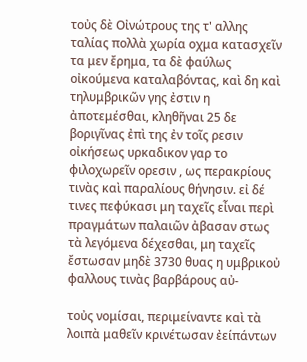τοὐς δὲ Οἰνώτρους της τ' αλλης ταλίας πολλὰ χωρία οχμα κατασχεῖν τα μεν ἔρημα, τα δὲ φαύλως οἰκούμενα καταλαβόντας, καὶ δη καὶ τηλυμβρικῶν γης ἐστιν η ἀποτεμέσθαι, κληθῆναι 25 δε βοριγῖνας ἐπὶ της ἐν τοῖς ρεσιν οἰκήσεως υρκαδικον γαρ το φιλοχωρεῖν ορεσιν , ως περακρίους τινὰς καὶ παραλίους θήνησιν. εἰ δέ τινες πεφύκασι μη ταχεῖς εἶναι περὶ πραγμάτων παλαιῶν ἀβασαν στως τὰ λεγόμενα δέχεσθαι, μη ταχεῖς ἔστωσαν μηδὲ 3730 θυας η υμβρικοὐ φαλλους τινὰς βαρβάρους αὐ-

τοὐς νομίσαι, περιμείναντε καὶ τὰ λοιπὰ μαθεῖν κρινέτωσαν ἐείπάντων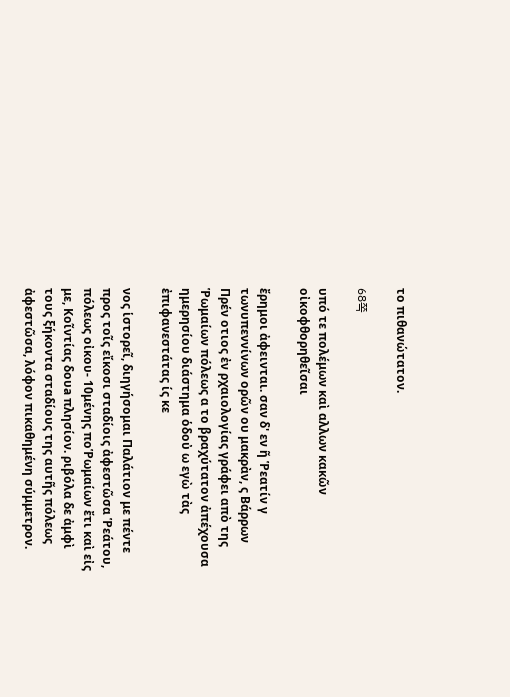το πιθανώτατον.

68쪽

υπό τε πολέμων καὶ αλλων κακῶν οἰκοφθορηθεῖσαι

ἔρημοι ἀφεινται. σαν δ' εν ῆ Ῥεατίν γ τωνυπεννίνων ορῶν ου μακρὰν, ς Βάρρων Πρέν οτιος ἐν ρχαιολογίας γράφει απὸ της Ῥωμαίων πόλεως α το βραχύτατον ἀπέχουσα ημερησίου διάστημα ὁδοὐ ω εγὼ τὰς ἐπιφανεστάτας ίς κε

νος ἱστορεῖ, διηγήσομαι Παλάτιον με πέντε προς τοῖς εἴκοσι σταδίοις ἀφεστῶσα Ῥεάτου, πόλεως οἰκου- 10μένης ποῬωμαίων ἔτι καὶ εἰς με, Κοῖντίας δουa πλησίον. ριβόλα δε ἀμφὶ τους ξήκοντα σταδίους της αυτῆς πόλεως ἀφεστῶσα, λόφον πικαθημένη σύμμετρον.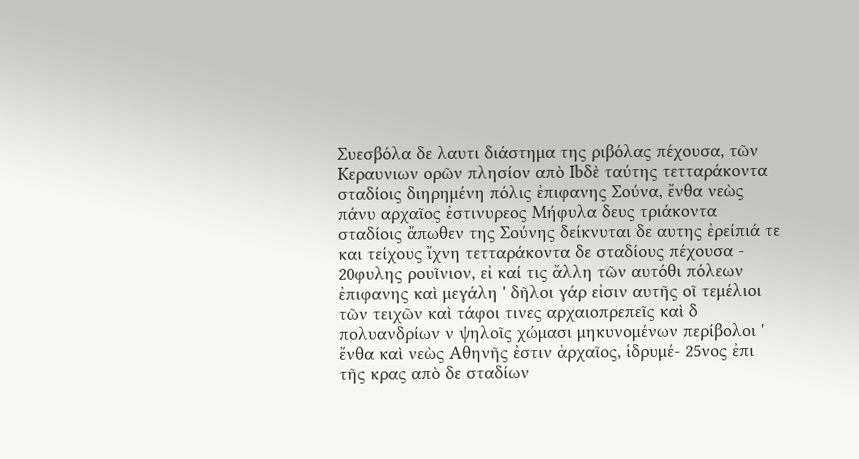Συεσβόλα δε λαυτι διάστημα της ριβόλας πέχουσα, τῶν Κεραυνιων ορῶν πλησίον απὸ Ibδὲ ταύτης τετταράκοντα σταδίοις διηρημένη πόλις ἐπιφανης Σούνα, ἔνθα νεὼς πάνυ αρχαῖος ἐστινυρεος Μήφυλα δευς τριάκοντα σταδίοις ἄπωθεν της Σούνης δείκνυται δε αυτης ἐρείπιά τε και τείχους ἴχνη τετταράκοντα δε σταδίους πέχουσα - 20φυλης ρουῖνιον, εἰ καί τις ἄλλη τῶν αυτόθι πόλεων ἐπιφανης καὶ μεγάλη ' δῆλοι γάρ εἰσιν αυτῆς οῖ τεμέλιοι τῶν τειχῶν καὶ τάφοι τινες αρχαιοπρεπεῖς καὶ δ πολυανδρίων ν ψηλοῖς χώμασι μηκυνομένων περίβολοι ' ἔνθα καὶ νεὼς Αθηνῆς ἐστιν ἀρχαῖος, ἱδρυμέ- 25νος ἐπι τῆς κρας απὸ δε σταδίων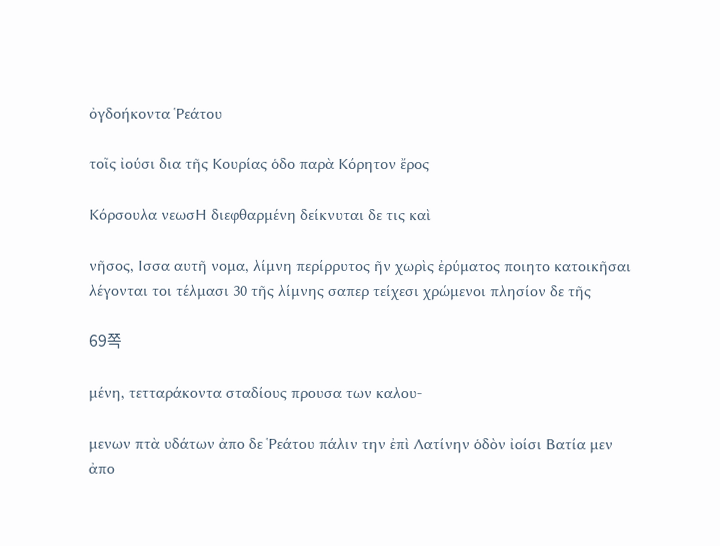ὀγδοήκοντα Ῥεάτου

τοῖς ἰούσι δια τῆς Κουρίας ὁδο παρὰ Κόρητον ἔρος

Κόρσουλα νεωσH διεφθαρμένη δείκνυται δε τις καὶ

νῆσος, Ισσα αυτῆ νομα, λίμνη περίρρυτος ῆν χωρὶς ἐρύματος ποιητο κατοικῆσαι λέγονται τοι τέλμασι 30 τῆς λίμνης σαπερ τείχεσι χρώμενοι πλησίον δε τῆς

69쪽

μένη, τετταράκοντα σταδίους προυσα των καλου-

μενων πτὰ υδάτων ἀπο δε Ῥεάτου πάλιν την ἐπὶ Λατίνην ὁδὸν ἰοίσι Βατία μεν ἀπο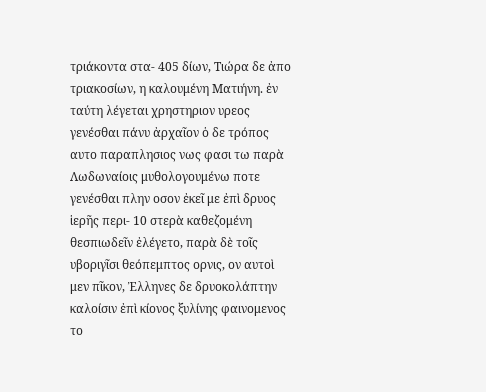τριάκοντα στα- 405 δίων, Τιώρα δε ἀπο τριακοσίων, η καλουμένη Ματιήνη. ἐν ταύτη λέγεται χρηστηριον υρεος γενέσθαι πάνυ ἀρχαῖον ὁ δε τρόπος αυτο παραπλησιος νως φασι τω παρὰ Λωδωναίοις μυθολογουμένω ποτε γενέσθαι πλην οσον ἐκεῖ με ἐπὶ δρυος ἱερῆς περι- 10 στερὰ καθεζομένη θεσπιωδεῖν ἐλέγετο, παρὰ δὲ τοῖς υβοριγῖσι θεόπεμπτος ορνις, ον αυτοὶ μεν πῖκον, Ἐλληνες δε δρυοκολάπτην καλοίσιν ἐπὶ κίονος ξυλίνης φαινομενος το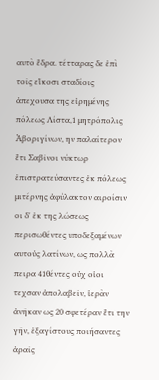αυτὸ ἔδρα. τέτταρας δε ἐπὶ τοῖς εἴκοσι σταδίοις ἀπεχουσα της εἰρημένης πόλεως Λίστα,1 μητρόπολις Ἀβοριγίνων, ην παλαίτερον ἔτι Σαβῖνοι νύκτωρ ἐπιστρατεύσαντες ἐκ πόλεως μιτέρνης ἀφύλακτον αιροίσιν οι δ' ἐκ της λώσεως περισωθέντες υποδεξαμένων αυτοὐς λατίνων, ως πολλὰ πειρα 41θέντες οὐχ οἱοι τεχσαν ἀπολαβεῖν, ἱερὰν ἀνῆκαν ως 20 σφετέραν ἔτι την γῆν, ἐξαγίστους ποιήσαντες ἀραῖς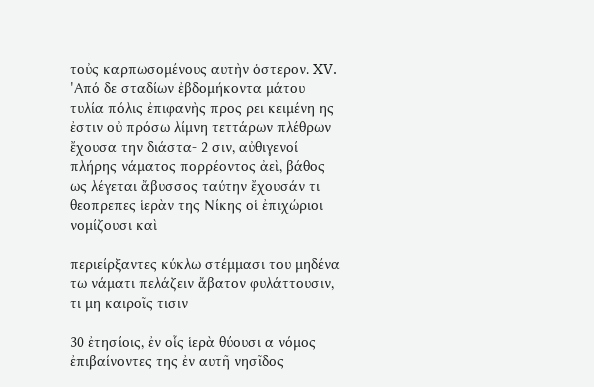τοὐς καρπωσομένους αυτὴν ὁστερον. XV. 'Aπό δε σταδίων ἐβδομήκοντα μάτου τυλία πόλις ἐπιφανὴς προς ρει κειμένη ης ἐστιν οὐ πρόσω λίμνη τεττάρων πλέθρων ἔχουσα την διάστα- 2 σιν, αὐθιγενοί πλήρης νάματος πορρέοντος ἀεὶ, βάθος ως λέγεται ἄβυσσος ταύτην ἔχουσάν τι θεοπρεπες ἱερὰν της Νίκης οἱ ἐπιχώριοι νομίζουσι καὶ

περιείρξαντες κύκλω στέμμασι του μηδένα τω νάματι πελάζειν ἄβατον φυλάττουσιν, τι μη καιροῖς τισιν

30 ἐτησίοις, ἐν οἷς ἱερὰ θύουσι α νόμος ἐπιβαίνοντες της ἐν αυτῆ νησῖδος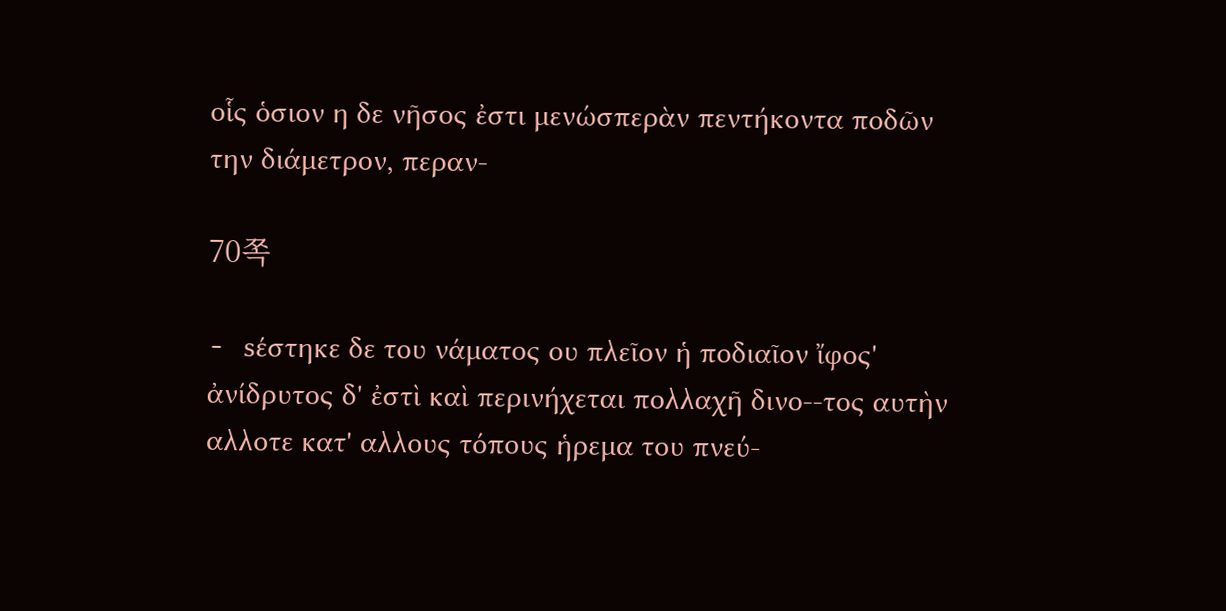οἷς ὁσιον η δε νῆσος ἐστι μενώσπερὰν πεντήκοντα ποδῶν την διάμετρον, περαν-

70쪽

- sέστηκε δε του νάματος ου πλεῖον ἡ ποδιαῖον ἴφος' ἀνίδρυτος δ' ἐστὶ καὶ περινήχεται πολλαχῆ δινο--τος αυτὴν αλλοτε κατ' αλλους τόπους ἡρεμα του πνεύ-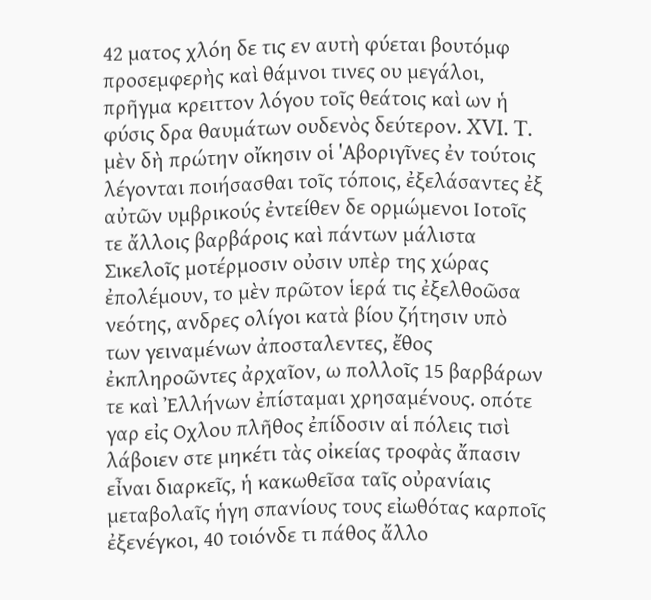42 ματος χλόη δε τις εν αυτὴ φύεται βουτόμφ προσεμφερὴς καὶ θάμνοι τινες ου μεγάλοι, πρῆγμα κρειττον λόγου τοῖς θεάτοις καὶ ων ἡ φύσις δρα θαυμάτων ουδενὸς δεύτερον. XVI. T. μὲν δὴ πρώτην οἴκησιν οἱ 'Aβοριγῖνες ἐν τούτοις λέγονται ποιήσασθαι τοῖς τόποις, ἐξελάσαντες ἐξ αὐτῶν υμβρικούς ἐντείθεν δε ορμώμενοι Ιοτοῖς τε ἄλλοις βαρβάροις καὶ πάντων μάλιστα Σικελοῖς μοτέρμοσιν οὐσιν υπὲρ της χώρας ἐπολέμουν, το μὲν πρῶτον ἱερά τις ἐξελθοῶσα νεότης, ανδρες ολίγοι κατὰ βίου ζήτησιν υπὸ των γειναμένων ἀποσταλεντες, ἔθος ἐκπληροῶντες ἀρχαῖον, ω πολλοῖς 15 βαρβάρων τε καὶ Ἐλλήνων ἐπίσταμαι χρησαμένους. οπότε γαρ εἰς Οχλου πλῆθος ἐπίδοσιν αἱ πόλεις τισὶ λάβοιεν στε μηκέτι τὰς οἰκείας τροφὰς ἄπασιν εἶναι διαρκεῖς, ἡ κακωθεῖσα ταῖς οὐρανίαις μεταβολαῖς ἡγη σπανίους τους εἰωθότας καρποῖς ἐξενέγκοι, 40 τοιόνδε τι πάθος ἄλλο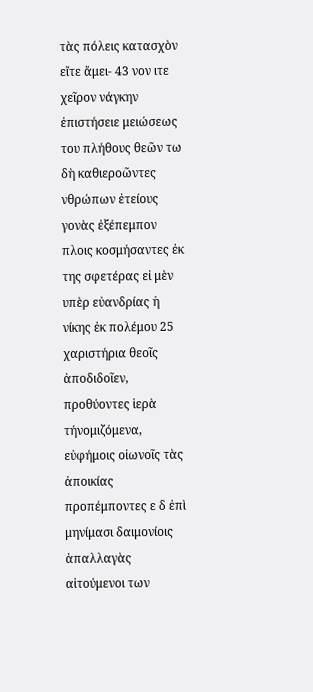τὰς πόλεις κατασχὸν εἴτε ἄμει- 43 νον ιτε χεῖρον νάγκην ἐπιστήσειε μειώσεως του πλήθους θεῶν τω δὴ καθιεροῶντες νθρώπων ἐτείους γονὰς ἐξέπεμπον πλοις κοσμήσαντες ἐκ της σφετέρας εἰ μὲν υπὲρ εὐανδρίας ἡ νίκης ἐκ πολέμου 25 χαριστήρια θεοῖς ἀποδιδοῖεν, προθύοντες ἱερὰ τήνομιζόμενα, εὐφήμοις οἰωνοῖς τὰς ἀποικίας προπέμποντες ε δ ἐπὶ μηνίμασι δαιμονίοις ἀπαλλαγὰς αἰτούμενοι των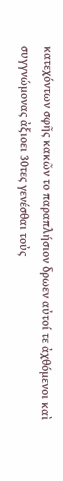κατεχόντων σφῆς κακῶν το παραπλήσιον δρωεν αὐτοί τε ἀχθόμενοι καὶ συγγνώμονας ἀξιοει 30τες γενέσθαι τοὐς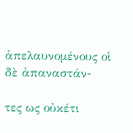ἀπελαυνομένους οἱ δὲ ἀπαναστάν-

τες ως οὐκέτι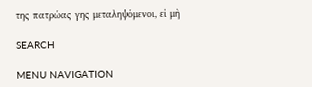της πατρώας γης μεταληψόμενοι, εἰ μὴ

SEARCH

MENU NAVIGATION